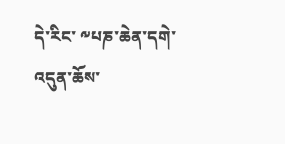དེ་རིང་ ༸པཎ་ཆེན་དགེ་འདུན་ཆོས་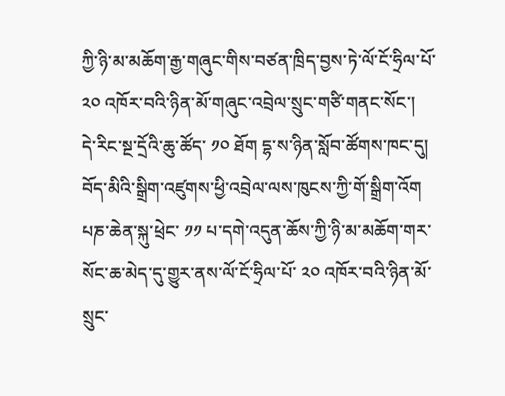ཀྱི་ཉི་མ་མཆོག་རྒྱ་གཞུང་གིས་བཙན་ཁྲིད་བྱས་ཏེ་ལོ་ངོ་ཧྲིལ་པོ་ ༢༠ འཁོར་བའི་ཉིན་མོ་གཞུང་འབྲེལ་སྲུང་གཙི་གནང་སོང་།
དེ་རིང་སྔ་དྲོའི་ཆུ་ཚོད་ ༡༠ ཐོག དྷ་ས་ཉིན་སློབ་ཚོགས་ཁང་དུ། བོད་མིའི་སྒྲིག་འཛུགས་ཕྱི་འབྲེལ་ལས་ཁུངས་ཀྱི་གོ་སྒྲིག་འོག པཎ་ཆེན་སྐུ་ཕྲེང་ ༡༡ པ་དགེ་འདུན་ཆོས་ཀྱི་ཉི་མ་མཆོག་གར་སོང་ཆ་མེད་དུ་གྱུར་ནས་ལོ་ངོ་ཧྲིལ་པོ་ ༢༠ འཁོར་བའི་ཉིན་མོ་སྲུང་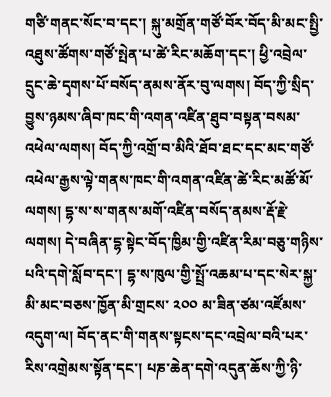གཙི་གནང་སོང་བ་དང་། སྐུ་མགྲོན་གཙོ་བོར་བོད་མི་མང་སྤྱི་འཐུས་ཚོགས་གཙོ་སྤེན་པ་ཚེ་རིང་མཆོག་དང་། ཕྱི་འབྲེལ་དྲུང་ཆེ་དྭགས་པོ་བསོད་ནམས་ནོར་བུ་ལགས། བོད་ཀྱི་སྲིད་བྱུས་ཉམས་ཞིབ་ཁང་གི་འགན་འཛིན་ཐུབ་བསྟན་བསམ་འཕེལ་ལགས། བོད་ཀྱི་འགྲོ་བ་མིའི་ཐོབ་ཐང་དང་མང་གཙོ་འཕེལ་རྒྱས་ལྟེ་གནས་ཁང་གི་འགན་འཛིན་ཚེ་རིང་མཚོ་མོ་ལགས། དྷ་ས་ས་གནས་མགོ་འཛིན་བསོད་ནམས་རྡོ་རྗེ་ལགས། དེ་བཞིན་དྷ་སྟེང་བོད་ཁྱིམ་གྱི་འཛིན་རིམ་བཅུ་གཉིས་པའི་དགེ་སློབ་དང་། དྷ་ས་ཁུལ་གྱི་སྤྲོ་འཆམ་པ་དང་སེར་སྐྱ་མི་མང་བཅས་ཁྱོན་མི་གྲངས་ ༢༠༠ མ་ཟིན་ཙམ་འཛོམས་འདུག་ལ། བོད་ནང་གི་གནས་སྟངས་དང་འབྲེལ་བའི་པར་རིས་འགྲེམས་སྟོན་དང་། པཎ་ཆེན་དགེ་འདུན་ཆོས་ཀྱི་ཉི་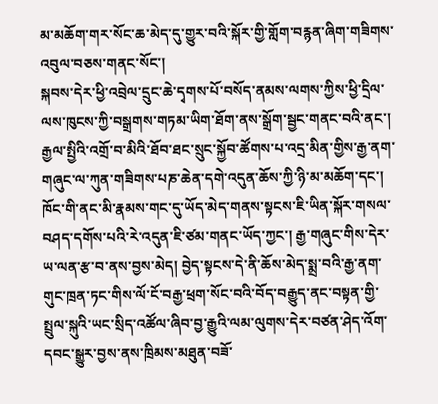མ་མཆོག་གར་སོང་ཆ་མེད་དུ་གྱུར་བའི་སྐོར་གྱི་གློག་བརྙན་ཞིག་གཟིགས་འབུལ་བཅས་གནང་སོང་།
སྐབས་དེར་ཕྱི་འབྲེལ་དྲུང་ཆེ་དྭགས་པོ་བསོད་ནམས་ལགས་ཀྱིས་ཕྱི་དྲིལ་ལས་ཁུངས་ཀྱི་བསྒྲགས་གཏམ་ཡིག་ཐོག་ནས་སྒྲོག་སྦྱང་གནང་བའི་ནང་། རྒྱལ་སྤྱིའི་འགྲོ་བ་མིའི་ཐོབ་ཐང་སྲུང་སྐྱོབ་ཚོགས་པ་འདྲ་མིན་གྱིས་རྒྱ་ནག་གཞུང་ལ་ཀུན་གཟིགས་པཎ་ཆེན་དགེ་འདུན་ཆོས་ཀྱི་ཉི་མ་མཆོག་དང་། ཁོང་གི་ནང་མི་རྣམས་གང་དུ་ཡོད་མེད་གནས་སྟངས་ཇི་ཡིན་སྐོར་གསལ་བཤད་དགོས་པའི་རེ་འདུན་ཇི་ཙམ་གནང་ཡོད་ཀྱང་། རྒྱ་གཞུང་གིས་དེར་ཡ་ལན་རྩ་བ་ནས་བྱས་མེད། བྱེད་སྟངས་དེ་ནི་ཆོས་མེད་སྨྲ་བའི་རྒྱ་ནག་གུང་ཁྲན་ཏང་གིས་ལོ་ངོ་བརྒྱ་ཕྲག་སོང་བའི་བོད་བརྒྱུད་ནང་བསྟན་གྱི་སྤྲུལ་སྐུའི་ཡང་སྲིད་འཚོལ་ཞིབ་བྱ་རྒྱུའི་ལམ་ལུགས་དེར་བཙན་ཤེད་འོག་དབང་སྒྱུར་བྱས་ནས་ཁྲིམས་མཐུན་བཟོ་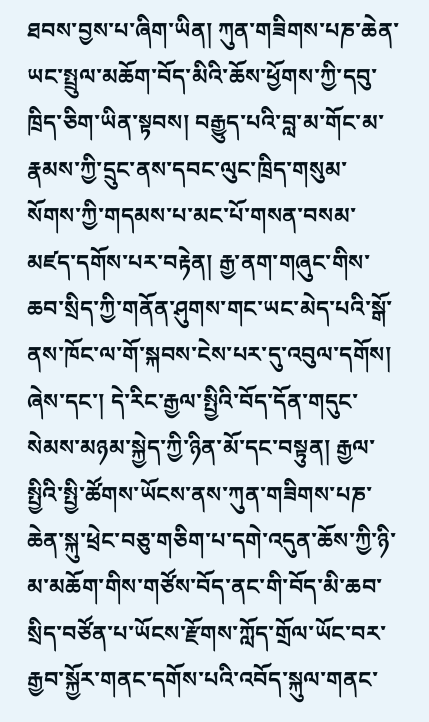ཐབས་བྱས་པ་ཞིག་ཡིན། ཀུན་གཟིགས་པཎ་ཆེན་ཡང་སྤྲུལ་མཆོག་བོད་མིའི་ཆོས་ཕྱོགས་ཀྱི་དབུ་ཁྲིད་ཅིག་ཡིན་སྟབས། བརྒྱུད་པའི་བླ་མ་གོང་མ་རྣམས་ཀྱི་དྲུང་ནས་དབང་ལུང་ཁྲིད་གསུམ་སོགས་ཀྱི་གདམས་པ་མང་པོ་གསན་བསམ་མཛད་དགོས་པར་བརྟེན། རྒྱ་ནག་གཞུང་གིས་ཆབ་སྲིད་ཀྱི་གནོན་ཤུགས་གང་ཡང་མེད་པའི་སྒོ་ནས་ཁོང་ལ་གོ་སྐབས་ངེས་པར་དུ་འབུལ་དགོས། ཞེས་དང་། དེ་རིང་རྒྱལ་སྤྱིའི་བོད་དོན་གདུང་སེམས་མཉམ་སྐྱེད་ཀྱི་ཉིན་མོ་དང་བསྟུན། རྒྱལ་སྤྱིའི་སྤྱི་ཚོགས་ཡོངས་ནས་ཀུན་གཟིགས་པཎ་ཆེན་སྐུ་ཕྲེང་བཅུ་གཅིག་པ་དགེ་འདུན་ཆོས་ཀྱི་ཉི་མ་མཆོག་གིས་གཙོས་བོད་ནང་གི་བོད་མི་ཆབ་སྲིད་བཙོན་པ་ཡོངས་རྫོགས་ཀློད་གྲོལ་ཡོང་བར་རྒྱབ་སྐྱོར་གནང་དགོས་པའི་འབོད་སྐུལ་གནང་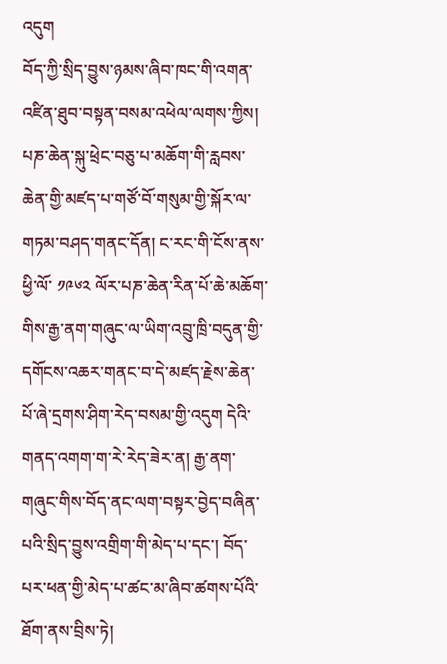འདུག
བོད་ཀྱི་སྲིད་བྱུས་ཉམས་ཞིབ་ཁང་གི་འགན་འཛིན་ཐུབ་བསྟན་བསམ་འཕེལ་ལགས་ཀྱིས། པཎ་ཆེན་སྐུ་ཕྲེང་བཅུ་པ་མཆོག་གི་རླབས་ཆེན་གྱི་མཛད་པ་གཙོ་བོ་གསུམ་གྱི་སྐོར་ལ་གཏམ་བཤད་གནང་དོན། ང་རང་གི་ངོས་ནས་ཕྱི་ལོ་ ༡༩༦༢ ལོར་པཎ་ཆེན་རིན་པོ་ཆེ་མཆོག་གིས་རྒྱ་ནག་གཞུང་ལ་ཡིག་འབྲུ་ཁྲི་བདུན་གྱི་དགོངས་འཆར་གནང་བ་དེ་མཛད་རྗེས་ཆེན་པོ་ཞེ་དྲགས་ཤིག་རེད་བསམ་གྱི་འདུག དེའི་གནད་འགག་ག་རེ་རེད་ཟེར་ན། རྒྱ་ནག་གཞུང་གིས་བོད་ནང་ལག་བསྟར་བྱེད་བཞིན་པའི་སྲིད་བྱུས་འགྲིག་གི་མེད་པ་དང་། བོད་པར་ཕན་གྱི་མེད་པ་ཚང་མ་ཞིབ་ཚགས་པོའི་ཐོག་ནས་བྲིས་ཏེ།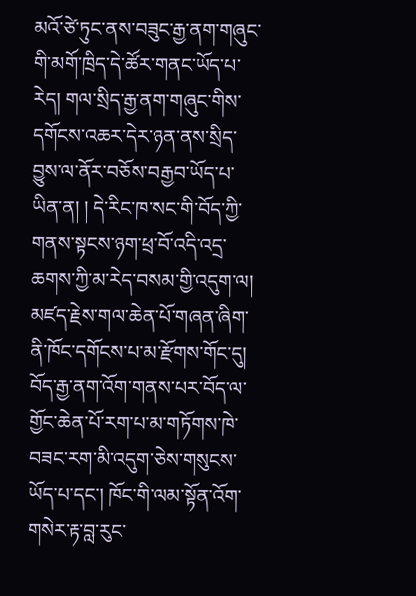མའོ་ཙེ་ཏུང་ནས་བཟུང་རྒྱ་ནག་གཞུང་གི་མགོ་ཁྲིད་དེ་ཚོར་གནང་ཡོད་པ་རེད། གལ་སྲིད་རྒྱ་ནག་གཞུང་གིས་དགོངས་འཆར་དེར་ཉན་ནས་སྲིད་བྱུས་ལ་ནོར་བཅོས་བརྒྱབ་ཡོད་པ་ཡིན་ན། ། དེ་རིང་ཁ་སང་གི་བོད་ཀྱི་གནས་སྟངས་ཉག་ཕྲ་བོ་འདི་འདྲ་ཆགས་ཀྱི་མ་རེད་བསམ་གྱི་འདུག་ལ། མཛད་རྗེས་གལ་ཆེན་པོ་གཞན་ཞིག་ནི་ཁོང་དགོངས་པ་མ་རྫོགས་གོང་དུ། བོད་རྒྱ་ནག་འོག་གནས་པར་བོད་ལ་གྱོང་ཆེན་པོ་རག་པ་མ་གཏོགས་ཁེ་བཟང་རག་མི་འདུག་ཅེས་གསུངས་ཡོད་པ་དང་། ཁོང་གི་ལམ་སྟོན་འོག་གསེར་རྟ་བླ་རུང་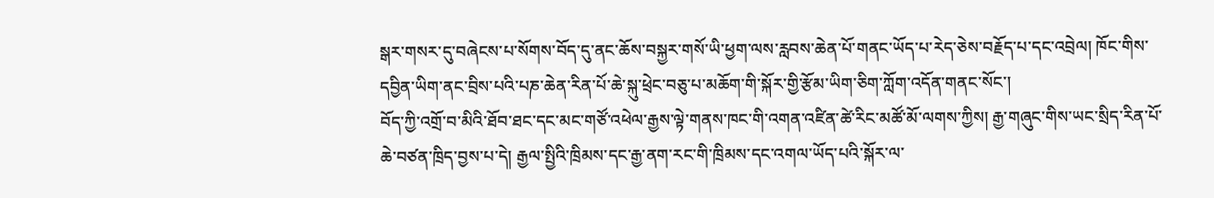སྒར་གསར་དུ་བཞེངས་པ་སོགས་བོད་དུ་ནང་ཆོས་བསྐྱར་གསོ་ཡི་ཕྱག་ལས་རླབས་ཆེན་པོ་གནང་ཡོད་པ་རེད་ཅེས་བརྗོད་པ་དང་འབྲེལ། ཁོང་གིས་དབྱིན་ཡིག་ནང་བྲིས་པའི་པཎ་ཆེན་རིན་པོ་ཆེ་སྐུ་ཕྲེང་བཅུ་པ་མཆོག་གི་སྐོར་གྱི་རྩོམ་ཡིག་ཅིག་ཀློག་འདོན་གནང་སོང་།
བོད་ཀྱི་འགྲོ་བ་མིའི་ཐོབ་ཐང་དང་མང་གཙོ་འཕེལ་རྒྱས་ལྟེ་གནས་ཁང་གི་འགན་འཛིན་ཚེ་རིང་མཚོ་མོ་ལགས་ཀྱིས། རྒྱ་གཞུང་གིས་ཡང་སྲིད་རིན་པོ་ཆེ་བཙན་ཁྲིད་བྱས་པ་དེ། རྒྱལ་སྤྱིའི་ཁྲིམས་དང་རྒྱ་ནག་རང་གི་ཁྲིམས་དང་འགལ་ཡོད་པའི་སྐོར་ལ་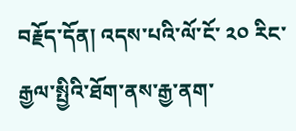བརྗོད་དོན། འདས་པའི་ལོ་ངོ་ ༢༠ རིང་རྒྱལ་སྤྱིའི་ཐོག་ནས་རྒྱ་ནག་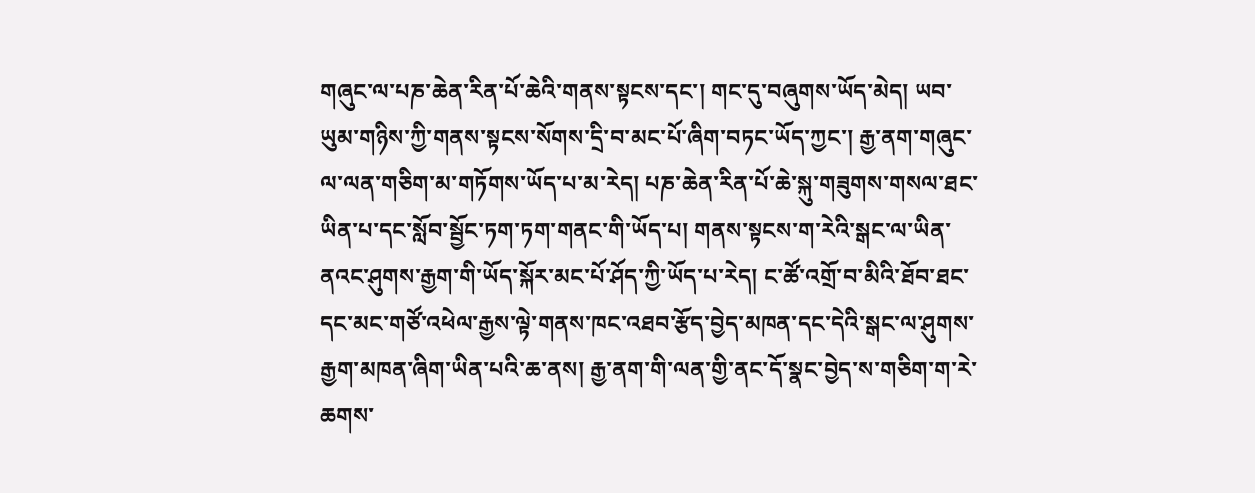གཞུང་ལ་པཎ་ཆེན་རིན་པོ་ཆེའི་གནས་སྟངས་དང་། གང་དུ་བཞུགས་ཡོད་མེད། ཡབ་ཡུམ་གཉིས་ཀྱི་གནས་སྟངས་སོགས་དྲི་བ་མང་པོ་ཞིག་བཏང་ཡོད་ཀྱང་། རྒྱ་ནག་གཞུང་ལ་ལན་གཅིག་མ་གཏོགས་ཡོད་པ་མ་རེད། པཎ་ཆེན་རིན་པོ་ཆེ་སྐུ་གཟུགས་གསལ་ཐང་ཡིན་པ་དང་སློབ་སྦྱོང་ཏག་ཏག་གནང་གི་ཡོད་པ། གནས་སྟངས་ག་རེའི་སྒང་ལ་ཡིན་ནའང་ཤུགས་རྒྱག་གི་ཡོད་སྐོར་མང་པོ་ཤོད་ཀྱི་ཡོད་པ་རེད། ང་ཚོ་འགྲོ་བ་མིའི་ཐོབ་ཐང་དང་མང་གཙོ་འཕེལ་རྒྱས་ལྟེ་གནས་ཁང་འཐབ་རྩོད་བྱེད་མཁན་དང་དེའི་སྒང་ལ་ཤུགས་རྒྱག་མཁན་ཞིག་ཡིན་པའི་ཆ་ནས། རྒྱ་ནག་གི་ལན་གྱི་ནང་དོ་སྣང་བྱེད་ས་གཅིག་ག་རེ་ཆགས་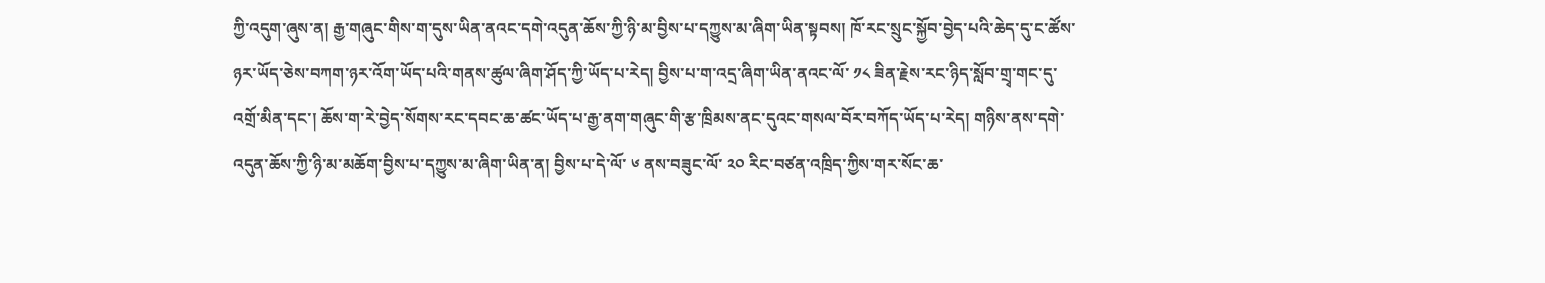ཀྱི་འདུག་ཞུས་ན། རྒྱ་གཞུང་གིས་ག་དུས་ཡིན་ནའང་དགེ་འདུན་ཆོས་ཀྱི་ཉི་མ་བྱིས་པ་དཀྱུས་མ་ཞིག་ཡིན་སྟབས། ཁོ་རང་སྲུང་སྐྱོབ་བྱེད་པའི་ཆེད་དུ་ང་ཚོས་ཉར་ཡོད་ཅེས་བཀག་ཉར་འོག་ཡོད་པའི་གནས་ཚུལ་ཞིག་ཤོད་ཀྱི་ཡོད་པ་རེད། བྱིས་པ་ག་འདྲ་ཞིག་ཡིན་ནའང་ལོ་ ༡༨ ཟིན་རྗེས་རང་ཉིད་སློབ་གྲྭ་གང་དུ་འགྲོ་མིན་དང་། ཆོས་ག་རེ་བྱེད་སོགས་རང་དབང་ཆ་ཚང་ཡོད་པ་རྒྱ་ནག་གཞུང་གི་རྩ་ཁྲིམས་ནང་དུའང་གསལ་བོར་བཀོད་ཡོད་པ་རེད། གཉིས་ནས་དགེ་འདུན་ཆོས་ཀྱི་ཉི་མ་མཆོག་བྱིས་པ་དཀྱུས་མ་ཞིག་ཡིན་ན། བྱིས་པ་དེ་ལོ་ ༦ ནས་བཟུང་ལོ་ ༢༠ རིང་བཙན་འཁྲིད་ཀྱིས་གར་སོང་ཆ་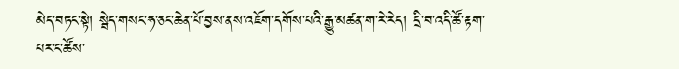མེད་བཏང་སྟེ། སྦེད་གསང་ཧ་ཅང་ཆེན་པོ་བྱས་ནས་འཇོག་དགོས་པའི་རྒྱུ་མཚན་ག་རེ་རེད། དྲི་བ་འདི་ཚོ་རྟག་པར་ང་ཚོས་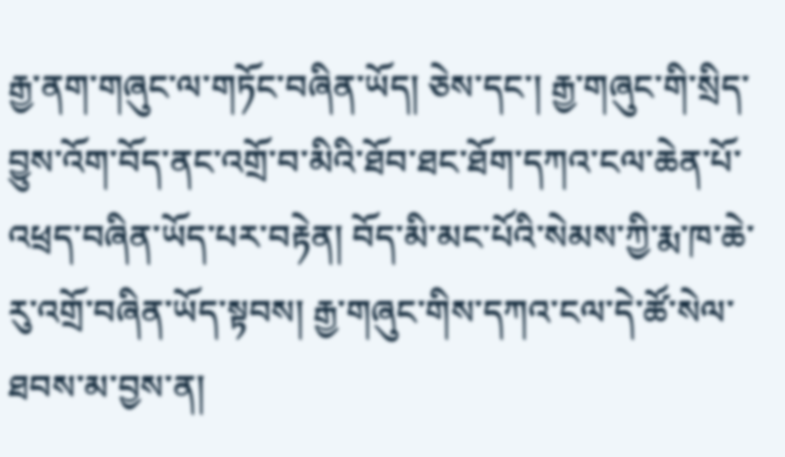རྒྱ་ནག་གཞུང་ལ་གཏོང་བཞིན་ཡོད། ཅེས་དང་། རྒྱ་གཞུང་གི་སྲིད་བྱུས་འོག་བོད་ནང་འགྲོ་བ་མིའི་ཐོབ་ཐང་ཐོག་དཀའ་ངལ་ཆེན་པོ་འཕྲད་བཞིན་ཡོད་པར་བརྟེན། བོད་མི་མང་པོའི་སེམས་ཀྱི་རྨ་ཁ་ཆེ་རུ་འགྲོ་བཞིན་ཡོད་སྟབས། རྒྱ་གཞུང་གིས་དཀའ་ངལ་དེ་ཚོ་སེལ་ཐབས་མ་བྱས་ན།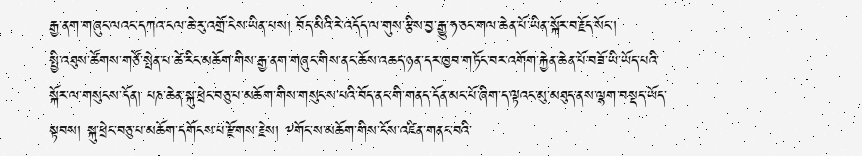རྒྱ་ནག་གཞུང་ལའང་དཀའ་ངལ་ཆེ་རུ་འགྲོ་ངེས་ཡིན་པས། བོད་མིའི་རེ་འདོད་ལ་གུས་རྩིས་བྱ་རྒྱུ་ཧ་ཅང་གལ་ཆེན་པོ་ཡིན་སྐོར་བརྗོད་སོང་།
སྤྱི་འཐུས་ཚོགས་གཙོ་སྤེན་པ་ཚེ་རིང་མཆོག་གིས་རྒྱ་ནག་གཞུང་གིས་ནང་ཆོས་འཆད་ཉན་དར་ཁྱབ་གཏོང་བར་འགོག་རྐྱེན་ཆེན་པོ་བཟོ་ཡི་ཡོད་པའི་སྐོར་ལ་གསུངས་དོན། པཎ་ཆེན་སྐུ་ཕྲེང་བཅུ་པ་མཆོག་གིས་གསུངས་པའི་བོད་ནང་གི་གནད་དོན་མང་པོ་ཞིག་ད་ལྟའང་མུ་མཐུད་ནས་ལྷག་བསྡད་ཡོད་སྟབས། སྐུ་ཕྲེང་བཅུ་པ་མཆོག་དགོངས་པ་རྫོགས་རྗེས། ༸གོང་ས་མཆོག་གིས་ངོས་འཛིན་གནང་བའི་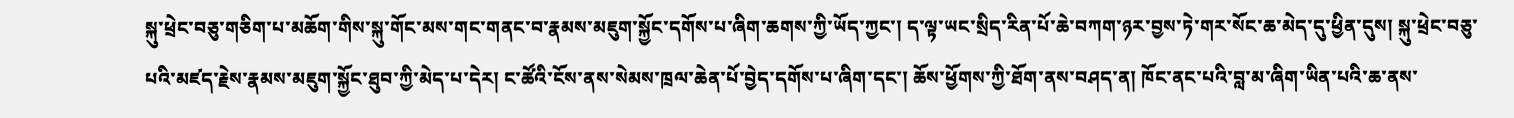སྐུ་ཕྲེང་བཅུ་གཅིག་པ་མཆོག་གིས་སྐུ་གོང་མས་གང་གནང་བ་རྣམས་མཇུག་སྐྱོང་དགོས་པ་ཞིག་ཆགས་ཀྱི་ཡོད་ཀྱང་། ད་ལྟ་ཡང་སྲིད་རིན་པོ་ཆེ་བཀག་ཉར་བྱས་ཏེ་གར་སོང་ཆ་མེད་དུ་ཕྱིན་དུས། སྐུ་ཕྲེང་བཅུ་པའི་མཛད་རྗེས་རྣམས་མཇུག་སྐྱོང་ཐུབ་ཀྱི་མེད་པ་དེར། ང་ཚོའི་ངོས་ནས་སེམས་ཁྲལ་ཆེན་པོ་བྱེད་དགོས་པ་ཞིག་དང་། ཆོས་ཕྱོགས་ཀྱི་ཐོག་ནས་བཤད་ན། ཁོང་ནང་པའི་བླ་མ་ཞིག་ཡིན་པའི་ཆ་ནས་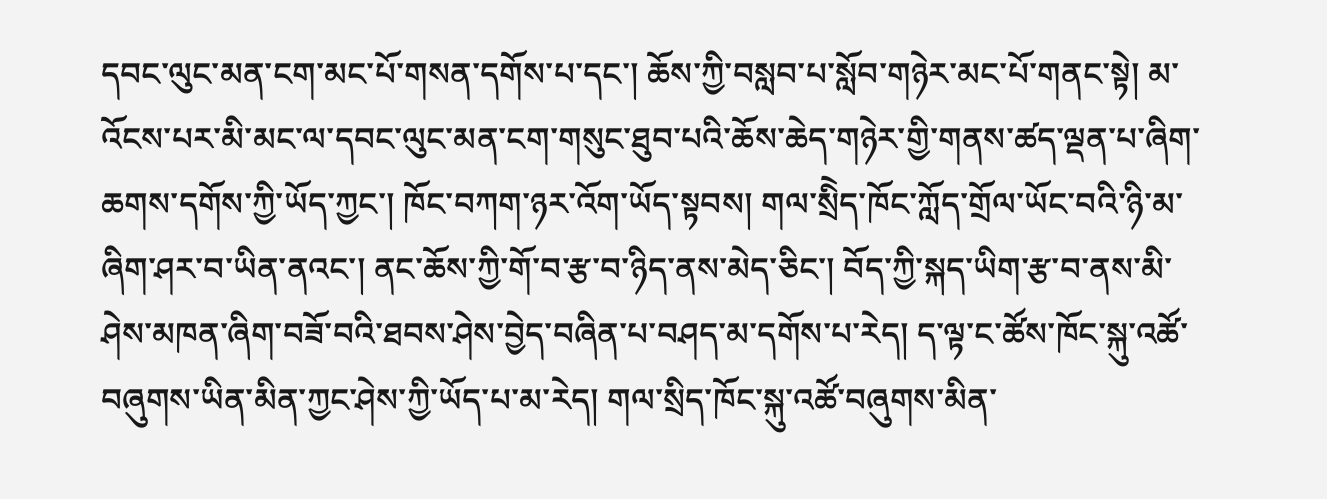དབང་ལུང་མན་ངག་མང་པོ་གསན་དགོས་པ་དང་། ཆོས་ཀྱི་བསླབ་པ་སློབ་གཉེར་མང་པོ་གནང་སྟེ། མ་འོངས་པར་མི་མང་ལ་དབང་ལུང་མན་ངག་གསུང་ཐུབ་པའི་ཆོས་ཆེད་གཉེར་གྱི་གནས་ཚད་ལྡན་པ་ཞིག་ཆགས་དགོས་ཀྱི་ཡོད་ཀྱང་། ཁོང་བཀག་ཉར་འོག་ཡོད་སྟབས། གལ་སྲིེད་ཁོང་ཀློད་གྲོལ་ཡོང་བའི་ཉི་མ་ཞིག་ཤར་བ་ཡིན་ནའང་། ནང་ཆོས་ཀྱི་གོ་བ་རྩ་བ་ཉིད་ནས་མེད་ཅིང་། བོད་ཀྱི་སྐད་ཡིག་རྩ་བ་ནས་མི་ཤེས་མཁན་ཞིག་བཟོ་བའི་ཐབས་ཤེས་བྱེད་བཞིན་པ་བཤད་མ་དགོས་པ་རེད། ད་ལྟ་ང་ཚོས་ཁོང་སྐུ་འཚོ་བཞུགས་ཡིན་མིན་ཀྱང་ཤེས་ཀྱི་ཡོད་པ་མ་རེད། གལ་སྲིད་ཁོང་སྐུ་འཚོ་བཞུགས་མིན་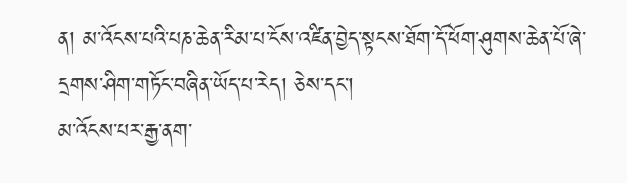ན། མ་འོངས་པའི་པཎ་ཆེན་རིམ་པ་ངོས་འཛིན་བྱེད་སྟངས་ཐོག་དོ་ཕོག་ཤུགས་ཆེན་པོ་ཞེ་དྲགས་ཤིག་གཏོང་བཞིན་ཡོད་པ་རེད། ཅེས་དང་།
མ་འོངས་པར་རྒྱ་ནག་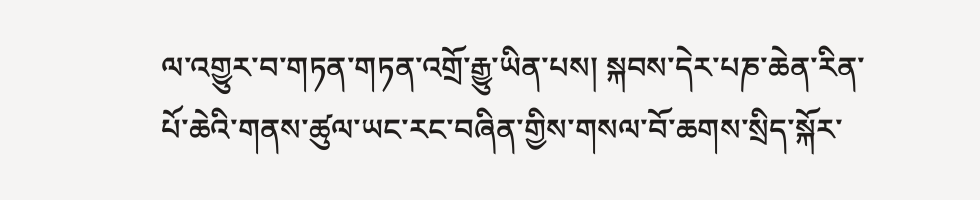ལ་འགྱུར་བ་གཏན་གཏན་འགྲོ་རྒྱུ་ཡིན་པས། སྐབས་དེར་པཎ་ཆེན་རིན་པོ་ཆེའི་གནས་ཚུལ་ཡང་རང་བཞིན་གྱིས་གསལ་བོ་ཆགས་སྲིད་སྐོར་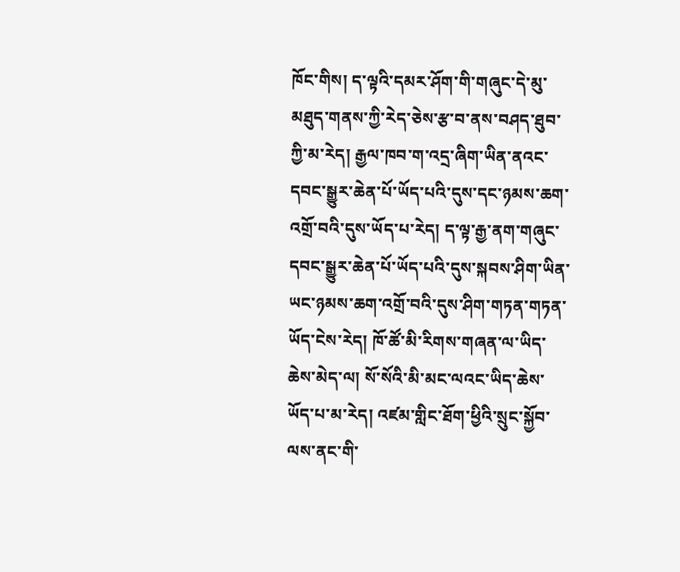ཁོང་གིས། ད་ལྟའི་དམར་ཤོག་གི་གཞུང་དེ་མུ་མཐུད་གནས་ཀྱི་རེད་ཅེས་རྩ་བ་ནས་བཤད་ཐུབ་ཀྱི་མ་རེད། རྒྱལ་ཁབ་ག་འདྲ་ཞིག་ཡིན་ནའང་དབང་སྒྱུར་ཆེན་པོ་ཡོད་པའི་དུས་དང་ཉམས་ཆག་འགྲོ་བའི་དུས་ཡོད་པ་རེད། ད་ལྟ་རྒྱ་ནག་གཞུང་དབང་སྒྱུར་ཆེན་པོ་ཡོད་པའི་དུས་སྐབས་ཤིག་ཡིན་ཡང་ཉམས་ཆག་འགྲོ་བའི་དུས་ཤིག་གཏན་གཏན་ཡོད་ངེས་རེད། ཁོ་ཚོ་མི་རིགས་གཞན་ལ་ཡིད་ཆེས་མེད་ལ། སོ་སོའི་མི་མང་ལའང་ཡིད་ཆེས་ཡོད་པ་མ་རེད། འཛམ་གླིང་ཐོག་ཕྱིའི་སྲུང་སྐྱོབ་ལས་ནང་གི་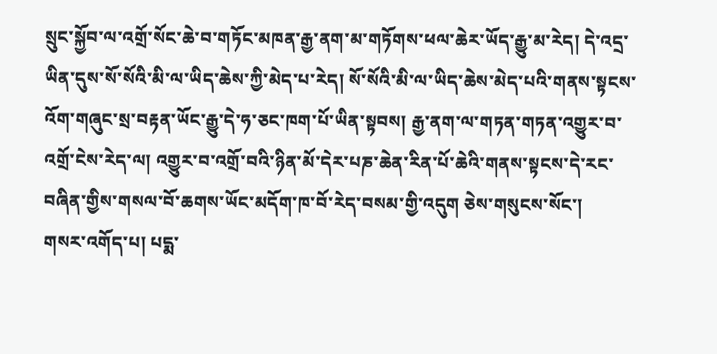སྲུང་སྐྱོབ་ལ་འགྲོ་སོང་ཆེ་བ་གཏོང་མཁན་རྒྱ་ནག་མ་གཏོགས་ཕལ་ཆེར་ཡོད་རྒྱུ་མ་རེད། དེ་འདྲ་ཡིན་དུས་སོ་སོའི་མི་ལ་ཡིད་ཆེས་ཀྱི་མེད་པ་རེད། སོ་སོའི་མི་ལ་ཡིད་ཆེས་མེད་པའི་གནས་སྟངས་འོག་གཞུང་སྲ་བརྟན་ཡོང་རྒྱུ་དེ་ཧ་ཅང་ཁག་པོ་ཡིན་སྟབས། རྒྱ་ནག་ལ་གཏན་གཏན་འགྱུར་བ་འགྲོ་ངེས་རེད་ལ། འགྱུར་བ་འགྲོ་བའི་ཉིན་མོ་དེར་པཎ་ཆེན་རིན་པོ་ཆེའི་གནས་སྟངས་དེ་རང་བཞིན་གྱིས་གསལ་བོ་ཆགས་ཡོང་མདོག་ཁ་བོ་རེད་བསམ་གྱི་འདུག ཅེས་གསུངས་སོང་།
གསར་འགོད་པ། པདྨ་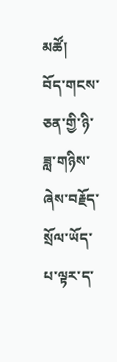མཚོ།
བོད་གངས་ཅན་གྱི་ཉི་ཟླ་གཉིས་ཞེས་བརྗོད་སྲོལ་ཡོད་པ་ལྟར་ད་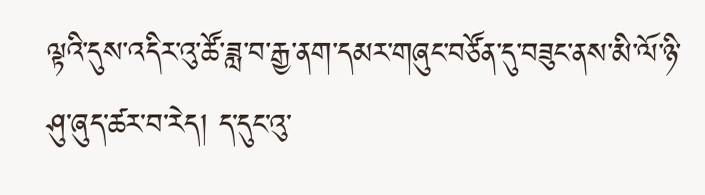ལྟའི་དུས་འདིར་འུ་ཚོ་ཟླ་བ་རྒྱ་ནག་དམར་གཞུང་བཙོན་དུ་བཟུང་ནས་མི་ལོ་ཉི་ཤུ་ཞུད་ཚར་བ་རེད། ད་དུང་འུ་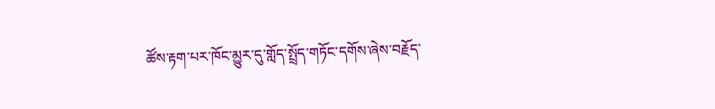ཚོས་རྟག་པར་ཁོང་མྱུར་དུ་གློད་སྤྲོད་གཏོང་དགོས་ཞེས་བརྗོད་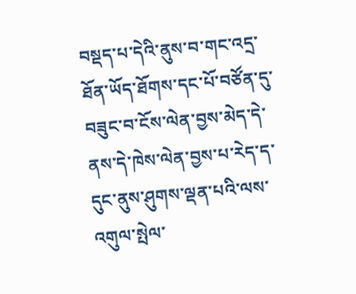བསྡད་པ་དེའི་ནུས་བ་གང་འདྲ་ཐོན་ཡོད་ཐོགས་དང་པོ་བཙོན་དུ་བཟུང་བ་ངོས་ལེན་བྱས་མེད་དེ་ནས་དེ་ཁེས་ལེན་བྱས་པ་རེད་ད་དུང་ནུས་ཤུགས་ལྡན་པའི་ལས་འགུལ་སྤེལ་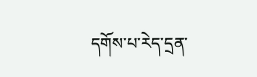དགོས་པ་རེད་དྲན་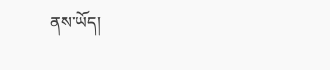ནས་ཡོད།